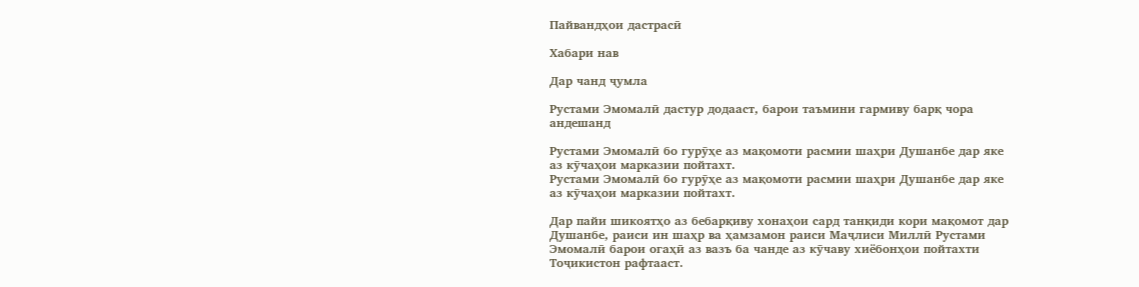Пайвандҳои дастрасӣ

Хабари нав

Дар чанд ҷумла

Рустами Эмомалӣ дастур додааст, барои таъмини гармиву барқ чора андешанд

Рустами Эмомалӣ бо гурӯҳе аз мақомоти расмии шаҳри Душанбе дар яке аз кӯчаҳои марказии пойтахт.
Рустами Эмомалӣ бо гурӯҳе аз мақомоти расмии шаҳри Душанбе дар яке аз кӯчаҳои марказии пойтахт.

Дар пайи шикоятҳо аз бебарқиву хонаҳои сард танқиди кори мақомот дар Душанбе, раиси ин шаҳр ва ҳамзамон раиси Маҷлиси Миллӣ Рустами Эмомалӣ барои огаҳӣ аз вазъ ба чанде аз кӯчаву хиёбонҳои пойтахти Тоҷикистон рафтааст.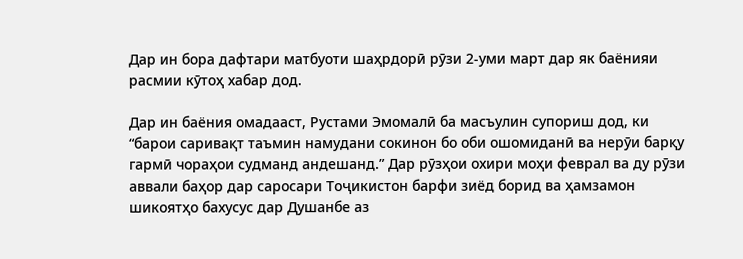Дар ин бора дафтари матбуоти шаҳрдорӣ рӯзи 2-уми март дар як баёнияи расмии кӯтоҳ хабар дод.

Дар ин баёния омадааст, Рустами Эмомалӣ ба масъулин супориш дод, ки “барои саривақт таъмин намудани сокинон бо оби ошомиданӣ ва нерӯи барқу гармӣ чораҳои судманд андешанд.” Дар рӯзҳои охири моҳи феврал ва ду рӯзи аввали баҳор дар саросари Тоҷикистон барфи зиёд борид ва ҳамзамон шикоятҳо бахусус дар Душанбе аз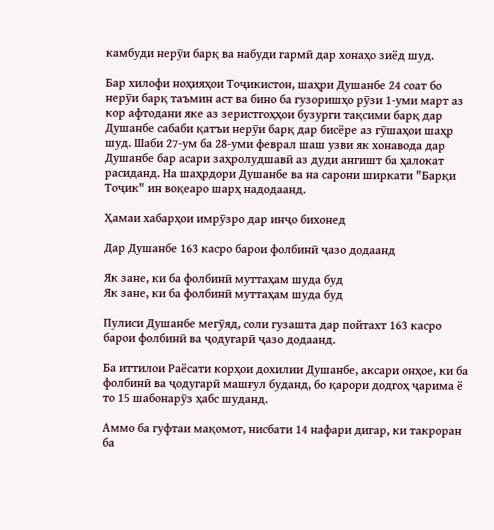камбуди нерӯи барқ ва набуди гармӣ дар хонаҳо зиёд шуд.

Бар хилофи ноҳияҳои Тоҷикистон, шаҳри Душанбе 24 соат бо нерӯи барқ таъмин аст ва бино ба гузоришҳо рӯзи 1-уми март аз кор афтодани яке аз зеристгоҳҳои бузурги тақсими барқ дар Душанбе сабаби қатъи нерӯи барқ дар бисёре аз гӯшаҳои шаҳр шуд. Шаби 27-ум ба 28-уми феврал шаш узви як хонавода дар Душанбе бар асари заҳролудшавӣ аз дуди ангишт ба ҳалокат расиданд. На шаҳрдори Душанбе ва на сарони ширкати "Барқи Тоҷик" ин воқеаро шарҳ надодаанд.

Ҳамаи хабарҳои имрӯзро дар инҷо бихонед

Дар Душанбе 163 касро барои фолбинӣ ҷазо додаанд

Як зане, ки ба фолбинӣ муттаҳам шуда буд
Як зане, ки ба фолбинӣ муттаҳам шуда буд

Пулиси Душанбе мегӯяд, соли гузашта дар пойтахт 163 касро барои фолбинӣ ва ҷодугарӣ ҷазо додаанд.

Ба иттилои Раёсати корҳои дохилии Душанбе, аксари онҳое, ки ба фолбинӣ ва ҷодугарӣ машғул буданд, бо қарори додгоҳ ҷарима ё то 15 шабонарӯз ҳабс шуданд.

Аммо ба гуфтаи мақомот, нисбати 14 нафари дигар, ки такроран ба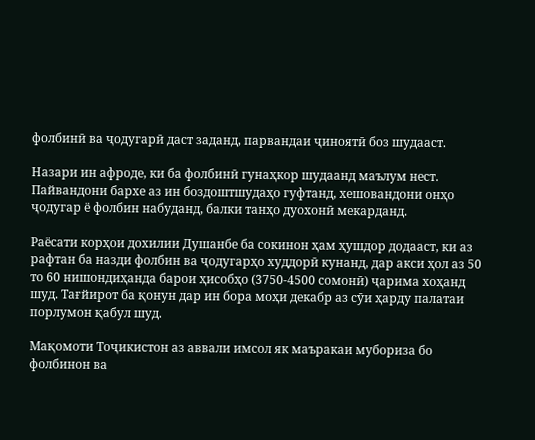фолбинӣ ва ҷодугарӣ даст заданд, парвандаи ҷиноятӣ боз шудааст.

Назари ин афроде, ки ба фолбинӣ гунаҳкор шудаанд маълум нест. Пайвандони бархе аз ин боздоштшудаҳо гуфтанд, хешовандони онҳо ҷодугар ё фолбин набуданд, балки танҳо дуохонӣ мекарданд.

Раёсати корҳои дохилии Душанбе ба сокинон ҳам ҳушдор додааст, ки аз рафтан ба назди фолбин ва ҷодугарҳо худдорӣ кунанд, дар акси ҳол аз 50 то 60 нишондиҳанда барои ҳисобҳо (3750-4500 сомонӣ) ҷарима хоҳанд шуд. Тағйирот ба қонун дар ин бора моҳи декабр аз сӯи ҳарду палатаи порлумон қабул шуд.

Мақомоти Тоҷикистон аз аввали имсол як маъракаи мубориза бо фолбинон ва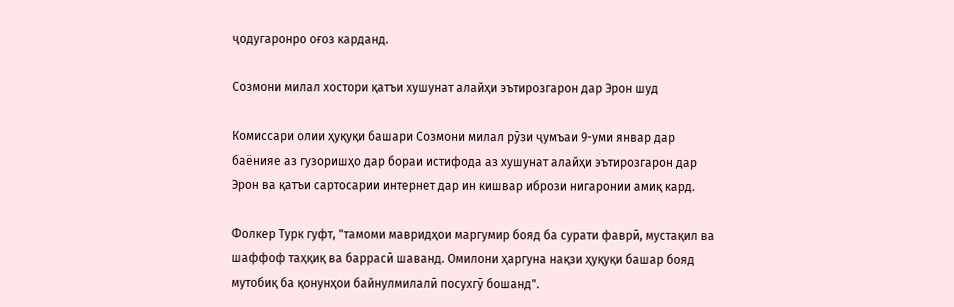ҷодугаронро оғоз карданд.

Созмони милал хостори қатъи хушунат алайҳи эътирозгарон дар Эрон шуд

Комиссари олии ҳуқуқи башари Созмони милал рӯзи ҷумъаи 9-уми январ дар баёнияе аз гузоришҳо дар бораи истифода аз хушунат алайҳи эътирозгарон дар Эрон ва қатъи сартосарии интернет дар ин кишвар ибрози нигаронии амиқ кард.

Фолкер Турк гуфт, "тамоми мавридҳои маргумир бояд ба сурати фаврӣ, мустақил ва шаффоф таҳқиқ ва баррасӣ шаванд. Омилони ҳаргуна нақзи ҳуқуқи башар бояд мутобиқ ба қонунҳои байнулмилалӣ посухгӯ бошанд".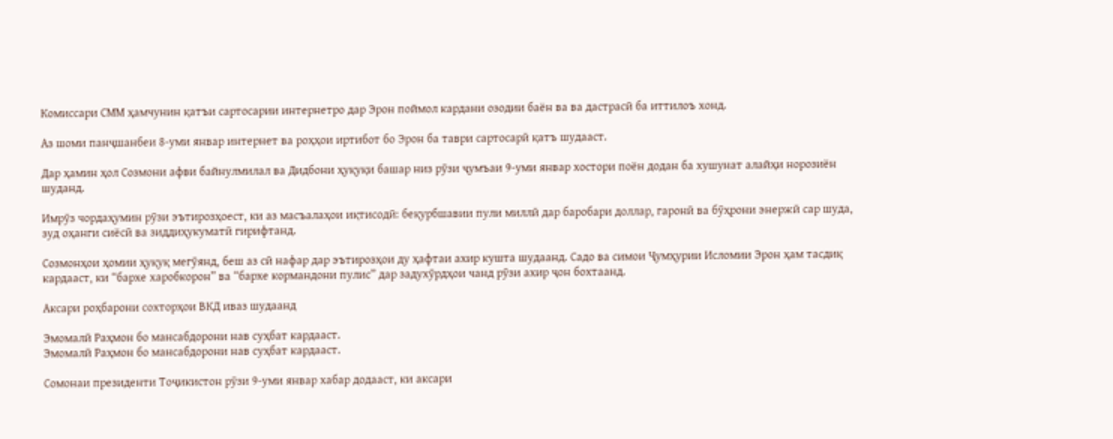Комиссари СММ ҳамчунин қатъи сартосарии интернетро дар Эрон поймол кардани озодии баён ва ва дастрасӣ ба иттилоъ хонд.

Аз шоми панҷшанбеи 8-уми январ интернет ва роҳҳои иртибот бо Эрон ба таври сартосарӣ қатъ шудааст.

Дар ҳамин ҳол Созмони афви байнулмилал ва Дидбони ҳуқуқи башар низ рӯзи ҷумъаи 9-уми январ хостори поён додан ба хушунат алайҳи норозиён шуданд.

Имрӯз чордаҳумин рӯзи эътирозҳоест, ки аз масъалаҳои иқтисодӣ: беқурбшавии пули миллӣ дар баробари доллар, гаронӣ ва бӯҳрони энержӣ сар шуда, зуд оҳанги сиёсӣ ва зиддиҳукуматӣ гирифтанд.

Созмонҳои ҳомии ҳуқуқ мегӯянд, беш аз сӣ нафар дар эътирозҳои ду ҳафтаи ахир кушта шудаанд. Садо ва симои Ҷумҳурии Исломии Эрон ҳам тасдиқ кардааст, ки “бархе харобкорон” ва “бархе кормандони пулис” дар задухӯрдҳои чанд рӯзи ахир ҷон бохтаанд.

Аксари роҳбарони сохторҳои ВКД иваз шудаанд

Эмомалӣ Раҳмон бо мансабдорони нав суҳбат кардааст.
Эмомалӣ Раҳмон бо мансабдорони нав суҳбат кардааст.

Сомонаи президенти Тоҷикистон рӯзи 9-уми январ хабар додааст, ки аксари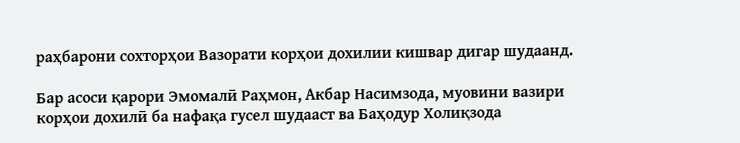раҳбарони сохторҳои Вазорати корҳои дохилии кишвар дигар шудаанд.

Бар асоси қарори Эмомалӣ Раҳмон, Акбар Насимзода, муовини вазири корҳои дохилӣ ба нафақа гусел шудааст ва Баҳодур Холиқзода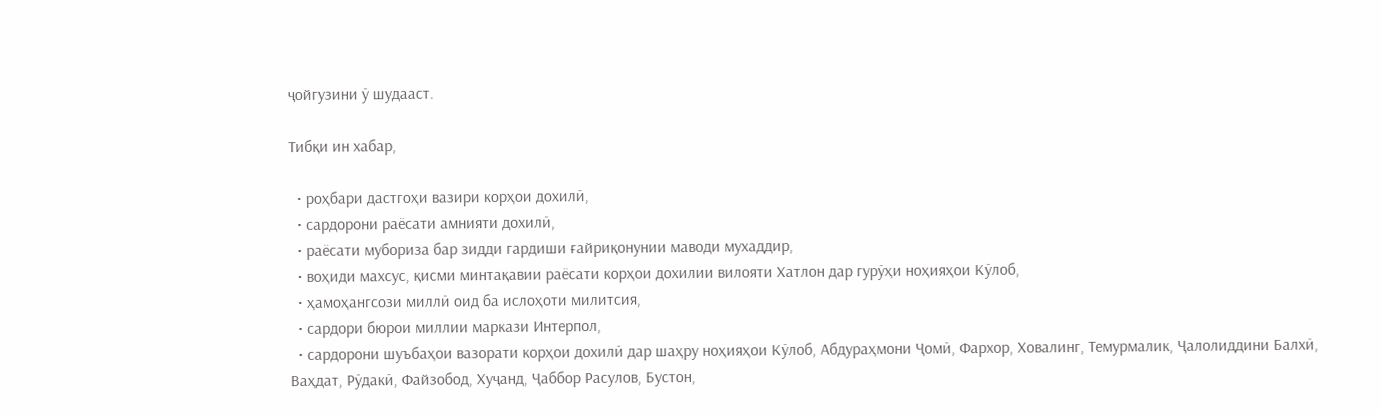ҷойгузини ӯ шудааст.

Тибқи ин хабар,

  • роҳбари дастгоҳи вазири корҳои дохилӣ,
  • сардорони раёсати амнияти дохилӣ,
  • раёсати мубориза бар зидди гардиши ғайриқонунии маводи мухаддир,
  • воҳиди махсус, қисми минтақавии раёсати корҳои дохилии вилояти Хатлон дар гурӯҳи ноҳияҳои Кӯлоб,
  • ҳамоҳангсози миллӣ оид ба ислоҳоти милитсия,
  • сардори бюрои миллии маркази Интерпол,
  • сардорони шуъбаҳои вазорати корҳои дохилӣ дар шаҳру ноҳияҳои Кӯлоб, Абдураҳмони Ҷомӣ, Фархор, Ховалинг, Темурмалик, Ҷалолиддини Балхӣ, Ваҳдат, Рӯдакӣ, Файзобод, Хуҷанд, Ҷаббор Расулов, Бустон,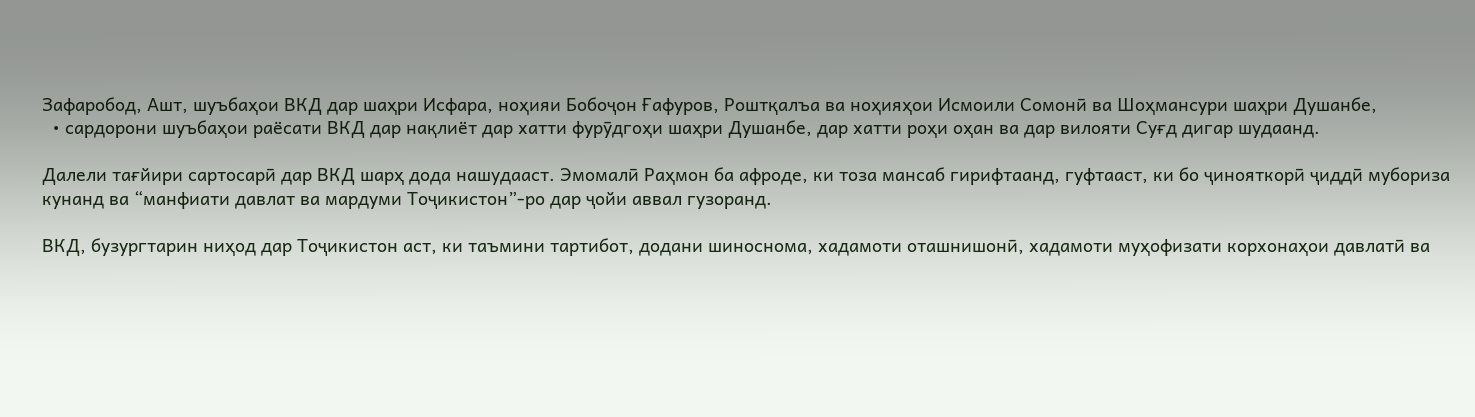Зафаробод, Ашт, шуъбаҳои ВКД дар шаҳри Исфара, ноҳияи Бобоҷон Ғафуров, Роштқалъа ва ноҳияҳои Исмоили Сомонӣ ва Шоҳмансури шаҳри Душанбе,
  • сардорони шуъбаҳои раёсати ВКД дар нақлиёт дар хатти фурӯдгоҳи шаҳри Душанбе, дар хатти роҳи оҳан ва дар вилояти Суғд дигар шудаанд.

Далели тағйири сартосарӣ дар ВКД шарҳ дода нашудааст. Эмомалӣ Раҳмон ба афроде, ки тоза мансаб гирифтаанд, гуфтааст, ки бо ҷинояткорӣ ҷиддӣ мубориза кунанд ва “манфиати давлат ва мардуми Тоҷикистон”-ро дар ҷойи аввал гузоранд.

ВКД, бузургтарин ниҳод дар Тоҷикистон аст, ки таъмини тартибот, додани шиноснома, хадамоти оташнишонӣ, хадамоти муҳофизати корхонаҳои давлатӣ ва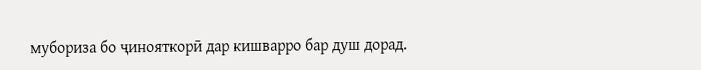мубориза бо ҷинояткорӣ дар кишварро бар душ дорад.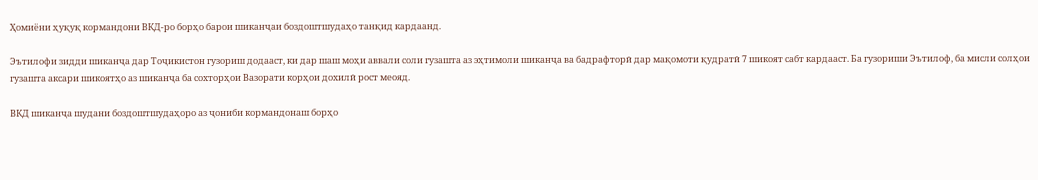Ҳомиёни ҳуқуқ кормандони ВКД-ро борҳо барои шиканҷаи боздоштшудаҳо танқид кардаанд.

Эътилофи зидди шиканҷа дар Тоҷикистон гузориш додааст, ки дар шаш моҳи аввали соли гузашта аз эҳтимоли шиканҷа ва бадрафторӣ дар мақомоти қудратӣ 7 шикоят сабт кардааст. Ба гузориши Эътилоф, ба мисли солҳои гузашта аксари шикоятҳо аз шиканҷа ба сохторҳои Вазорати корҳои дохилӣ рост меояд.

ВКД шиканҷа шудани боздоштшудаҳоро аз ҷониби кормандонаш борҳо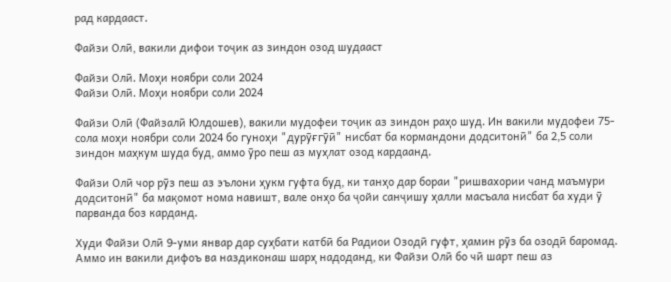рад кардааст.

Файзи Олӣ, вакили дифои тоҷик аз зиндон озод шудааст

Файзи Олӣ. Моҳи ноябри соли 2024
Файзи Олӣ. Моҳи ноябри соли 2024

Файзи Олӣ (Файзалӣ Юлдошев), вакили мудофеи тоҷик аз зиндон раҳо шуд. Ин вакили мудофеи 75-сола моҳи ноябри соли 2024 бо гуноҳи "дурӯғгӯӣ" нисбат ба кормандони додситонӣ" ба 2,5 соли зиндон маҳкум шуда буд, аммо ӯро пеш аз муҳлат озод кардаанд.

Файзи Олӣ чор рӯз пеш аз эълони ҳукм гуфта буд, ки танҳо дар бораи "ришвахории чанд маъмури додситонӣ" ба мақомот нома навишт, вале онҳо ба ҷойи санҷишу ҳалли масъала нисбат ба худи ӯ парванда боз карданд.

Худи Файзи Олӣ 9-уми январ дар суҳбати катбӣ ба Радиои Озодӣ гуфт, ҳамин рӯз ба озодӣ баромад. Аммо ин вакили дифоъ ва наздиконаш шарҳ надоданд, ки Файзи Олӣ бо чӣ шарт пеш аз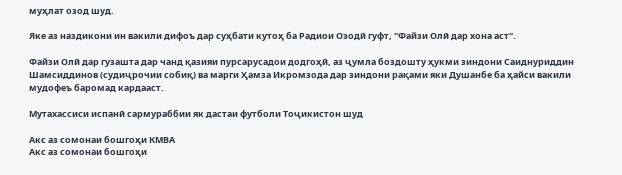муҳлат озод шуд.

Яке аз наздикони ин вакили дифоъ дар суҳбати кутоҳ ба Радиои Озодӣ гуфт, "Файзи Олӣ дар хона аст".

Файзи Олӣ дар гузашта дар чанд қазияи пурсарусадои додгоҳӣ, аз ҷумла боздошту ҳукми зиндони Саиднуриддин Шамсиддинов (судиҷрочии собиқ) ва марги Ҳамза Икромзода дар зиндони рақами яки Душанбе ба ҳайси вакили мудофеъ баромад кардааст.

Мутахассиси испанӣ сармураббии як дастаи футболи Тоҷикистон шуд

Акс аз сомонаи бошгоҳи КМВА
Акс аз сомонаи бошгоҳи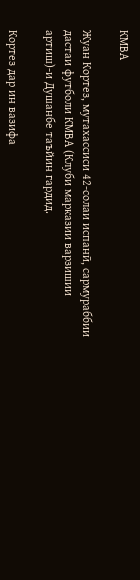КМВА

Жуан Кортез, мутахассиси 42-солаи испанӣ, сармураббии дастаи футболи КМВА (Клуби марказии варзишии артиш)-и Душанбе таъйин гардид.

Кортез дар ин вазифа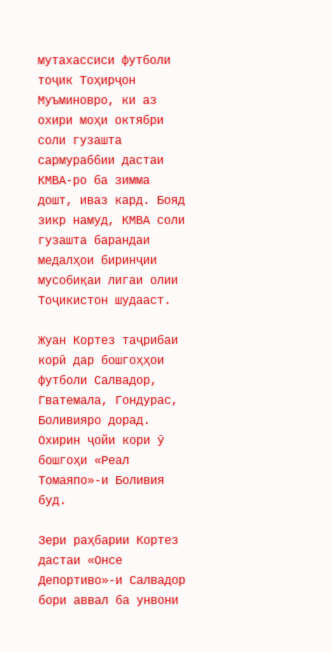мутахассиси футболи тоҷик Тоҳирҷон Муъминовро, ки аз охири моҳи октябри соли гузашта сармураббии дастаи КМВА-ро ба зимма дошт, иваз кард. Бояд зикр намуд, КМВА соли гузашта барандаи медалҳои биринҷии мусобиқаи лигаи олии Тоҷикистон шудааст.

Жуан Кортез таҷрибаи корӣ дар бошгоҳҳои футболи Салвадор, Гватемала, Гондурас, Боливияро дорад. Охирин ҷойи кори ӯ бошгоҳи «Реал Томаяпо»-и Боливия буд.

Зери раҳбарии Кортез дастаи «Онсе Депортиво»-и Салвадор бори аввал ба унвони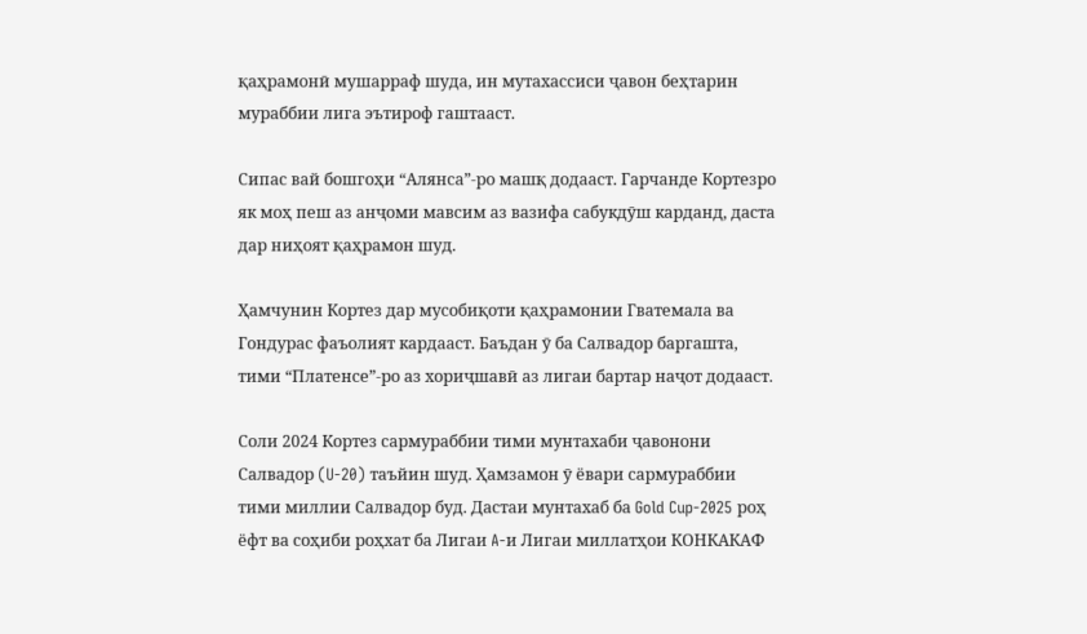қаҳрамонӣ мушарраф шуда, ин мутахассиси ҷавон беҳтарин мураббии лига эътироф гаштааст.

Сипас вай бошгоҳи “Алянса”-ро машқ додааст. Гарчанде Кортезро як моҳ пеш аз анҷоми мавсим аз вазифа сабукдӯш карданд, даста дар ниҳоят қаҳрамон шуд.

Ҳамчунин Кортез дар мусобиқоти қаҳрамонии Гватемала ва Гондурас фаъолият кардааст. Баъдан ӯ ба Салвадор баргашта, тими “Платенсе”-ро аз хориҷшавӣ аз лигаи бартар наҷот додааст.

Соли 2024 Кортез сармураббии тими мунтахаби ҷавонони Салвадор (U-20) таъйин шуд. Ҳамзамон ӯ ёвари сармураббии тими миллии Салвадор буд. Дастаи мунтахаб ба Gold Cup-2025 роҳ ёфт ва соҳиби роҳхат ба Лигаи A-и Лигаи миллатҳои КОНКАКАФ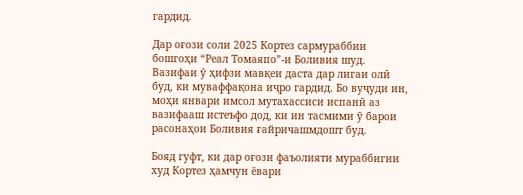гардид.

Дар оғози соли 2025 Кортез сармураббии бошгоҳи “Реал Томаяпо”-и Боливия шуд. Вазифаи ӯ ҳифзи мавқеи даста дар лигаи олӣ буд, ки муваффақона иҷро гардид. Бо вуҷуди ин, моҳи январи имсол мутахассиси испанӣ аз вазифааш истеъфо дод, ки ин тасмими ӯ барои расонаҳои Боливия ғайричашмдошт буд.

Бояд гуфт, ки дар оғози фаъолияти мураббигии худ Кортез ҳамчун ёвари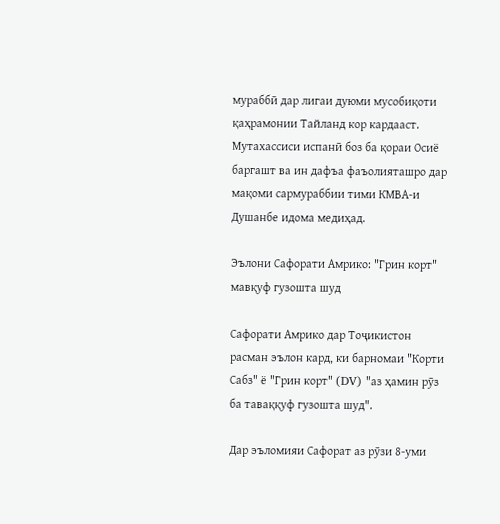мураббӣ дар лигаи дуюми мусобиқоти қаҳрамонии Тайланд кор кардааст. Мутахассиси испанӣ боз ба қораи Осиё баргашт ва ин дафъа фаъолияташро дар мақоми сармураббии тими КМВА-и Душанбе идома медиҳад.

Эълони Сафорати Амрико: "Грин корт" мавқуф гузошта шуд

Сафорати Амрико дар Тоҷикистон расман эълон кард, ки барномаи "Корти Сабз" ё "Грин корт" (DV) "аз ҳамин рӯз ба таваққуф гузошта шуд".

Дар эъломияи Сафорат аз рӯзи 8-уми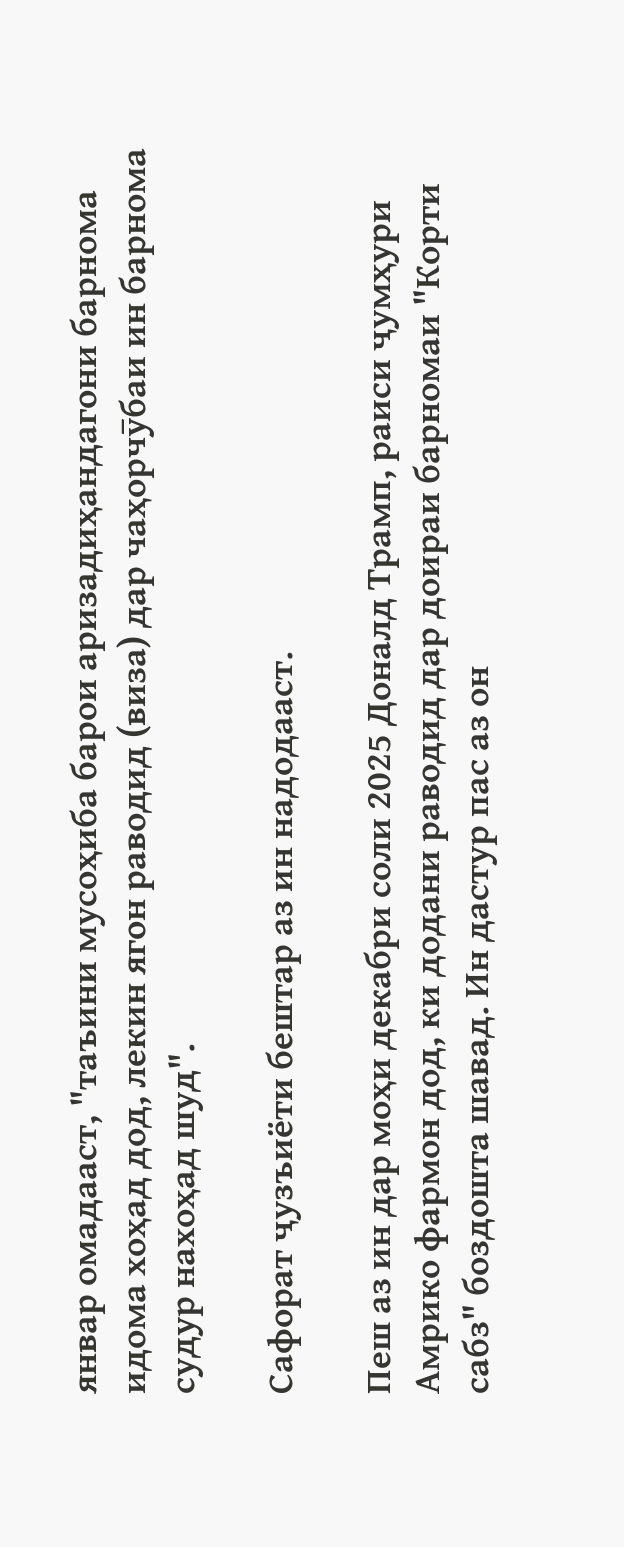январ омадааст, "таъини мусоҳиба барои аризадиҳандагони барнома идома хоҳад дод, лекин ягон раводид (виза) дар чаҳорчӯбаи ин барнома судур нахоҳад шуд".

Сафорат ҷузъиёти бештар аз ин надодааст.

Пеш аз ин дар моҳи декабри соли 2025 Доналд Трамп, раиси ҷумҳури Амрико фармон дод, ки додани раводид дар доираи барномаи "Корти сабз" боздошта шавад. Ин дастур пас аз он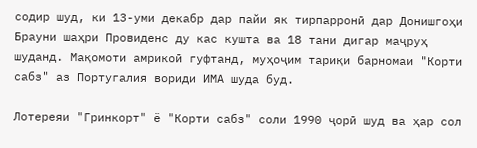содир шуд, ки 13-уми декабр дар пайи як тирпарронӣ дар Донишгоҳи Брауни шаҳри Провиденс ду кас кушта ва 18 тани дигар маҷруҳ шуданд. Мақомоти амрикоӣ гуфтанд, муҳоҷим тариқи барномаи "Корти сабз" аз Португалия вориди ИМА шуда буд.

Лотереяи "Гринкорт" ё "Корти сабз" соли 1990 ҷорӣ шуд ва ҳар сол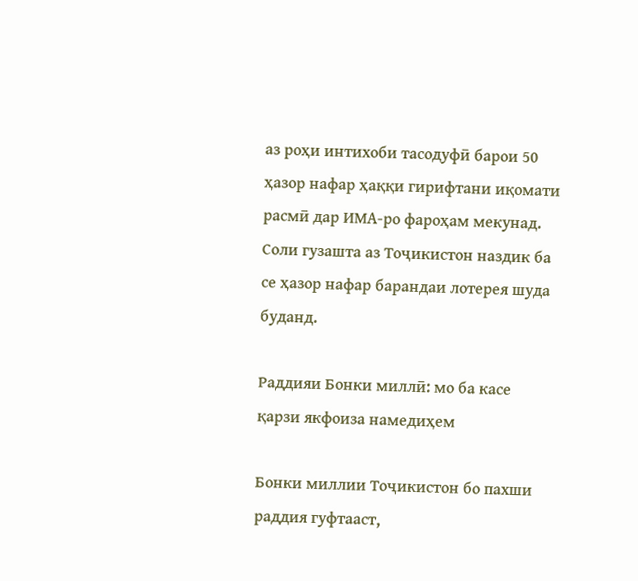аз роҳи интихоби тасодуфӣ барои 50 ҳазор нафар ҳаққи гирифтани иқомати расмӣ дар ИМА-ро фароҳам мекунад. Соли гузашта аз Тоҷикистон наздик ба се ҳазор нафар барандаи лотерея шуда буданд.

Раддияи Бонки миллӣ: мо ба касе қарзи якфоиза намедиҳем

Бонки миллии Тоҷикистон бо пахши раддия гуфтааст,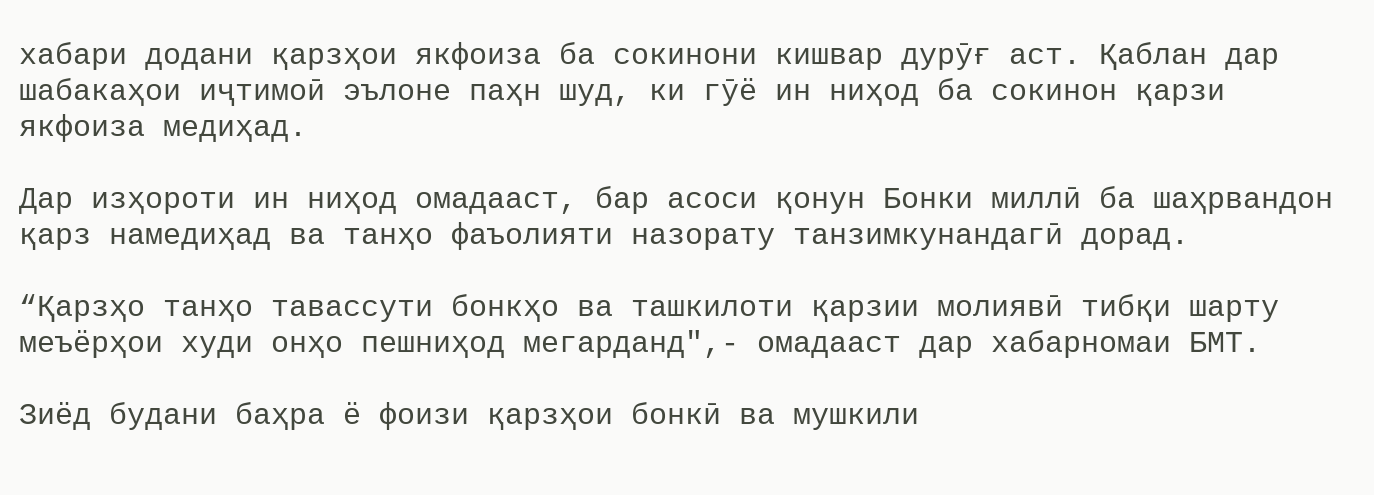хабари додани қарзҳои якфоиза ба сокинони кишвар дурӯғ аст. Қаблан дар шабакаҳои иҷтимоӣ эълоне паҳн шуд, ки гӯё ин ниҳод ба сокинон қарзи якфоиза медиҳад.

Дар изҳороти ин ниҳод омадааст, бар асоси қонун Бонки миллӣ ба шаҳрвандон қарз намедиҳад ва танҳо фаъолияти назорату танзимкунандагӣ дорад.

“Қарзҳо танҳо тавассути бонкҳо ва ташкилоти қарзии молиявӣ тибқи шарту меъёрҳои худи онҳо пешниҳод мегарданд",- омадааст дар хабарномаи БМТ.

Зиёд будани баҳра ё фоизи қарзҳои бонкӣ ва мушкили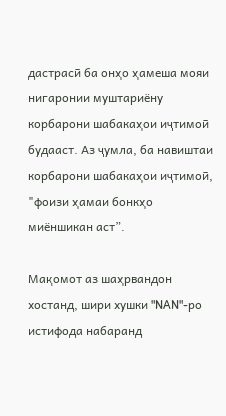дастрасӣ ба онҳо ҳамеша мояи нигаронии муштариёну корбарони шабакаҳои иҷтимоӣ будааст. Аз ҷумла, ба навиштаи корбарони шабакаҳои иҷтимоӣ, "фоизи ҳамаи бонкҳо миёншикан аст”.

Мақомот аз шаҳрвандон хостанд, шири хушки "NAN"-ро истифода набаранд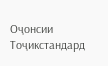Оҷонсии Тоҷикстандард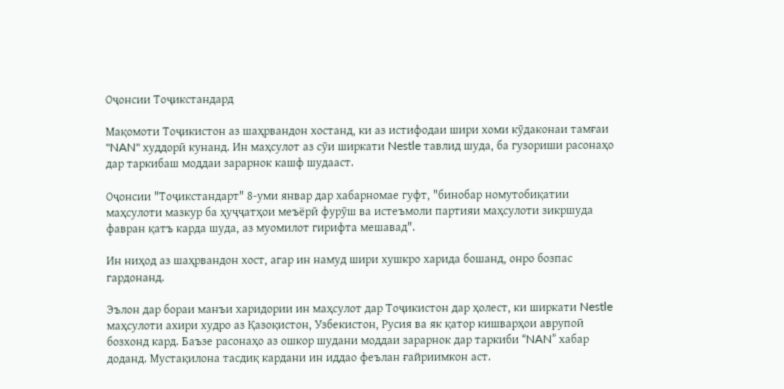Оҷонсии Тоҷикстандард

Мақомоти Тоҷикистон аз шаҳрвандон хостанд, ки аз истифодаи шири хоми кӯдаконаи тамғаи "NAN" худдорӣ кунанд. Ин маҳсулот аз сӯи ширкати Nestle тавлид шуда, ба гузориши расонаҳо дар таркибаш моддаи зарарнок кашф шудааст.

Оҷонсии "Тоҷикстандарт" 8-уми январ дар хабарномае гуфт, "бинобар номутобиқатии маҳсулоти мазкур ба ҳуҷҷатҳои меъёрӣ фурӯш ва истеъмоли партияи маҳсулоти зикршуда фавран қатъ карда шуда, аз муомилот гирифта мешавад".

Ин ниҳод аз шаҳрвандон хост, агар ин намуд шири хушкро харида бошанд, онро бозпас гардонанд.

Эълон дар бораи манъи харидории ин маҳсулот дар Тоҷикистон дар ҳолест, ки ширкати Nestle маҳсулоти ахири худро аз Қазоқистон, Узбекистон, Русия ва як қатор кишварҳои аврупоӣ бозхонд кард. Баъзе расонаҳо аз ошкор шудани моддаи зарарнок дар таркиби “NAN” хабар доданд. Мустақилона тасдиқ кардани ин иддао феълан ғайриимкон аст.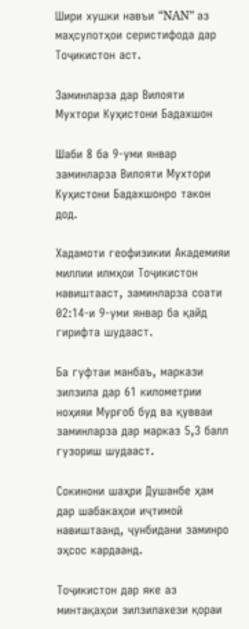Шири хушки навъи “NAN” аз маҳсулотҳои серистифода дар Тоҷикистон аст.

Заминларза дар Вилояти Мухтори Куҳистони Бадахшон

Шаби 8 ба 9-уми январ заминларза Вилояти Мухтори Куҳистони Бадахшонро такон дод.

Хадамоти геофизикии Академияи миллии илмҳои Тоҷикистон навиштааст, заминларза соати 02:14-и 9-уми январ ба қайд гирифта шудааст.

Ба гуфтаи манбаъ, маркази зилзила дар 61 километрии ноҳияи Мурғоб буд ва қувваи заминларза дар марказ 5,3 балл гузориш шудааст.

Сокинони шаҳри Душанбе ҳам дар шабакаҳои иҷтимоӣ навиштаанд, ҷунбидани заминро эҳсос кардаанд.

Тоҷикистон дар яке аз минтақаҳои зилзилахези қораи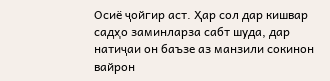Осиё ҷойгир аст. Ҳар сол дар кишвар садҳо заминларза сабт шуда, дар натиҷаи он баъзе аз манзили сокинон вайрон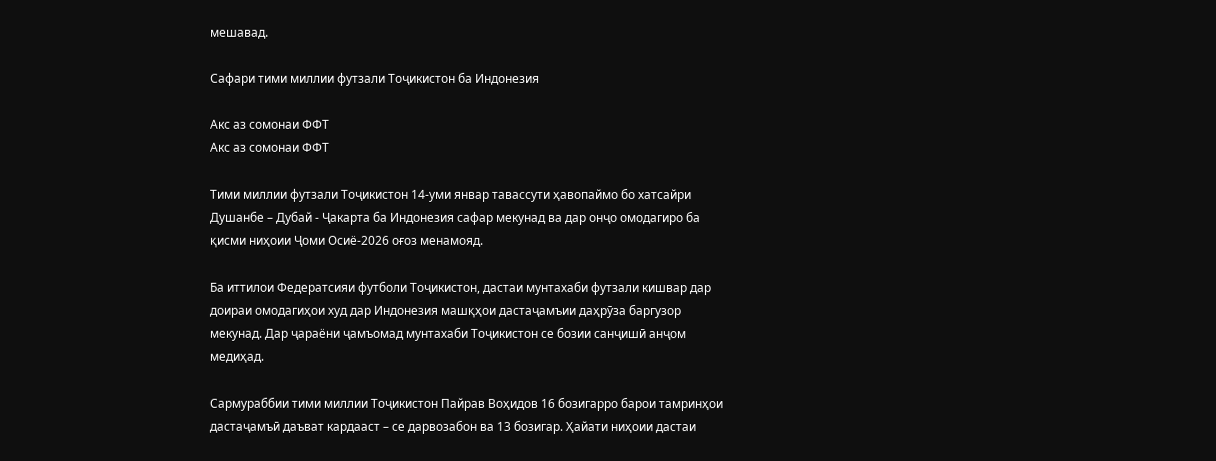мешавад.

Сафари тими миллии футзали Тоҷикистон ба Индонезия

Акс аз сомонаи ФФТ
Акс аз сомонаи ФФТ

Тими миллии футзали Тоҷикистон 14-уми январ тавассути ҳавопаймо бо хатсайри Душанбе – Дубай - Ҷакарта ба Индонезия сафар мекунад ва дар онҷо омодагиро ба қисми ниҳоии Ҷоми Осиё-2026 оғоз менамояд.

Ба иттилои Федератсияи футболи Тоҷикистон, дастаи мунтахаби футзали кишвар дар доираи омодагиҳои худ дар Индонезия машқҳои дастаҷамъии даҳрӯза баргузор мекунад. Дар ҷараёни ҷамъомад мунтахаби Тоҷикистон се бозии санҷишӣ анҷом медиҳад.

Сармураббии тими миллии Тоҷикистон Пайрав Воҳидов 16 бозигарро барои тамринҳои дастаҷамъӣ даъват кардааст – се дарвозабон ва 13 бозигар. Ҳайати ниҳоии дастаи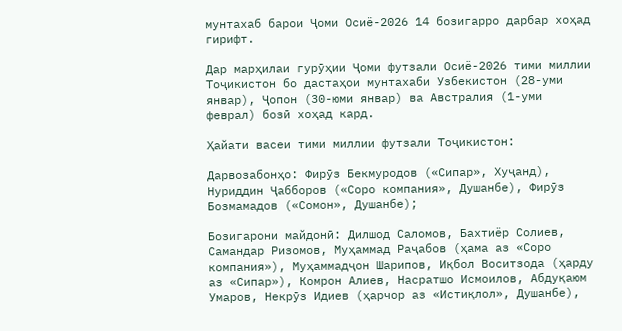мунтахаб барои Ҷоми Осиё-2026 14 бозигарро дарбар хоҳад гирифт.

Дар марҳилаи гурӯҳии Ҷоми футзали Осиё-2026 тими миллии Тоҷикистон бо дастаҳои мунтахаби Узбекистон (28-уми январ), Ҷопон (30-юми январ) ва Австралия (1-уми феврал) бозӣ хоҳад кард.

Ҳайати васеи тими миллии футзали Тоҷикистон:

Дарвозабонҳо: Фирӯз Бекмуродов («Сипар», Хуҷанд), Нуриддин Ҷабборов («Соро компания», Душанбе), Фирӯз Бозмамадов («Сомон», Душанбе);

Бозигарони майдонӣ: Дилшод Саломов, Бахтиёр Солиев, Самандар Ризомов, Муҳаммад Раҷабов (ҳама аз «Соро компания»), Муҳаммадҷон Шарипов, Иқбол Воситзода (ҳарду аз «Сипар»), Комрон Алиев, Насратшо Исмоилов, Абдуқаюм Умаров, Некрӯз Идиев (ҳарчор аз «Истиқлол», Душанбе),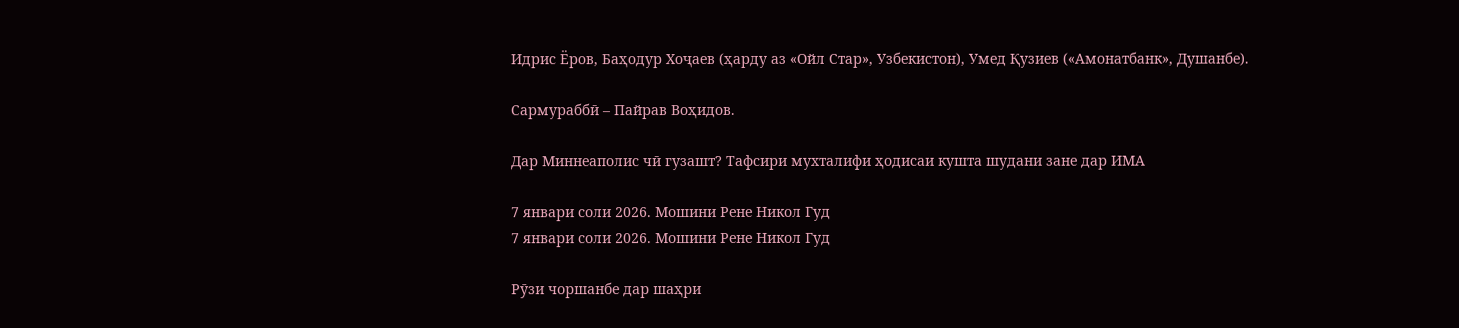Идрис Ёров, Баҳодур Хоҷаев (ҳарду аз «Ойл Стар», Узбекистон), Умед Қузиев («Амонатбанк», Душанбе).

Сармураббӣ – Пайрав Воҳидов.

Дар Миннеаполис чӣ гузашт? Тафсири мухталифи ҳодисаи кушта шудани зане дар ИМА

7 январи соли 2026. Мошини Рене Никол Гуд
7 январи соли 2026. Мошини Рене Никол Гуд

Рӯзи чоршанбе дар шаҳри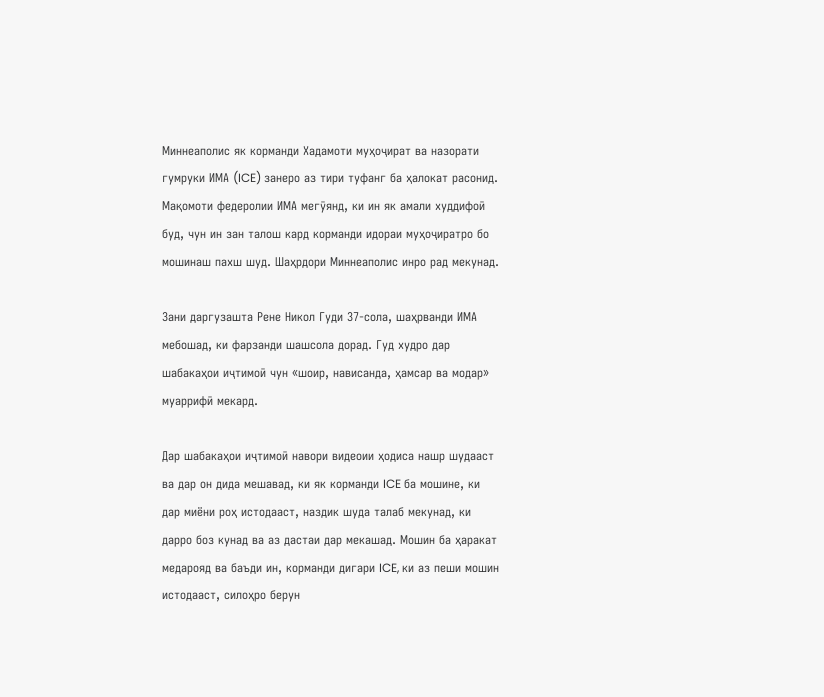Миннеаполис як корманди Хадамоти муҳоҷират ва назорати гумруки ИМА (ICE) занеро аз тири туфанг ба ҳалокат расонид. Мақомоти федеролии ИМА мегӯянд, ки ин як амали худдифоӣ буд, чун ин зан талош кард корманди идораи муҳоҷиратро бо мошинаш пахш шуд. Шаҳрдори Миннеаполис инро рад мекунад.

Зани даргузашта Рене Никол Гуди 37-сола, шаҳрванди ИМА мебошад, ки фарзанди шашсола дорад. Гуд худро дар шабакаҳои иҷтимоӣ чун «шоир, нависанда, ҳамсар ва модар» муаррифӣ мекард.

Дар шабакаҳои иҷтимоӣ навори видеоии ҳодиса нашр шудааст ва дар он дида мешавад, ки як корманди ICE ба мошине, ки дар миёни роҳ истодааст, наздик шуда талаб мекунад, ки дарро боз кунад ва аз дастаи дар мекашад. Мошин ба ҳаракат медарояд ва баъди ин, корманди дигари ICE, ки аз пеши мошин истодааст, силоҳро берун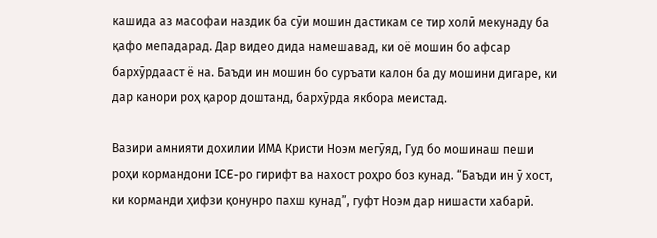кашида аз масофаи наздик ба сӯи мошин дастикам се тир холӣ мекунаду ба қафо мепадарад. Дар видео дида намешавад, ки оё мошин бо афсар бархӯрдааст ё на. Баъди ин мошин бо суръати калон ба ду мошини дигаре, ки дар канори роҳ қарор доштанд, бархӯрда якбора меистад.

Вазири амнияти дохилии ИМА Кристи Ноэм мегӯяд, Гуд бо мошинаш пеши роҳи кормандони ICE-ро гирифт ва нахост роҳро боз кунад. “Баъди ин ӯ хост, ки корманди ҳифзи қонунро пахш кунад”, гуфт Ноэм дар нишасти хабарӣ.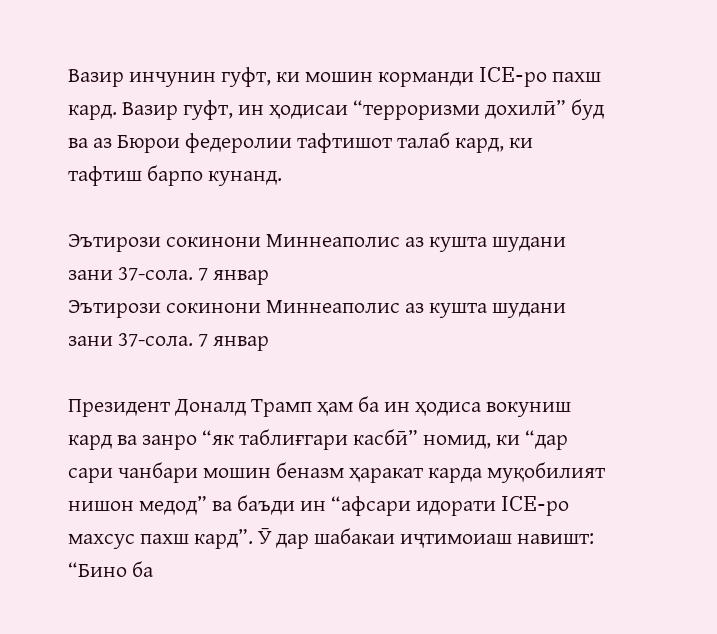Вазир инчунин гуфт, ки мошин корманди ICE-ро пахш кард. Вазир гуфт, ин ҳодисаи “терроризми дохилӣ” буд ва аз Бюрои федеролии тафтишот талаб кард, ки тафтиш барпо кунанд.

Эътирози сокинони Миннеаполис аз кушта шудани зани 37-сола. 7 январ
Эътирози сокинони Миннеаполис аз кушта шудани зани 37-сола. 7 январ

Президент Доналд Трамп ҳам ба ин ҳодиса вокуниш кард ва занро “як таблиғгари касбӣ” номид, ки “дар сари чанбари мошин беназм ҳаракат карда муқобилият нишон медод” ва баъди ин “афсари идорати ICE-ро махсус пахш кард”. Ӯ дар шабакаи иҷтимоиаш навишт: “Бино ба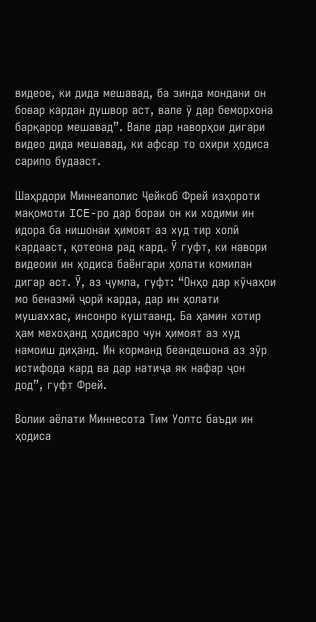видеое, ки дида мешавад, ба зинда мондани он бовар кардан душвор аст, вале ӯ дар беморхона барқарор мешавад”. Вале дар наворҳои дигари видео дида мешавад, ки афсар то охири ҳодиса сарипо будааст.

Шаҳрдори Миннеаполис Ҷейкоб Фрей изҳороти мақомоти ICE-ро дар бораи он ки ходими ин идора ба нишонаи ҳимоят аз худ тир холӣ кардааст, қотеона рад кард. Ӯ гуфт, ки навори видеоии ин ҳодиса баёнгари ҳолати комилан дигар аст. Ӯ, аз ҷумла, гуфт: “Онҳо дар кӯчаҳои мо беназмӣ ҷорӣ карда, дар ин ҳолати мушаххас, инсонро куштаанд. Ба ҳамин хотир ҳам мехоҳанд ҳодисаро чун ҳимоят аз худ намоиш диҳанд. Ин корманд беандешона аз зӯр истифода кард ва дар натиҷа як нафар ҷон дод”, гуфт Фрей.

Волии аёлати Миннесота Тим Уолтс баъди ин ҳодиса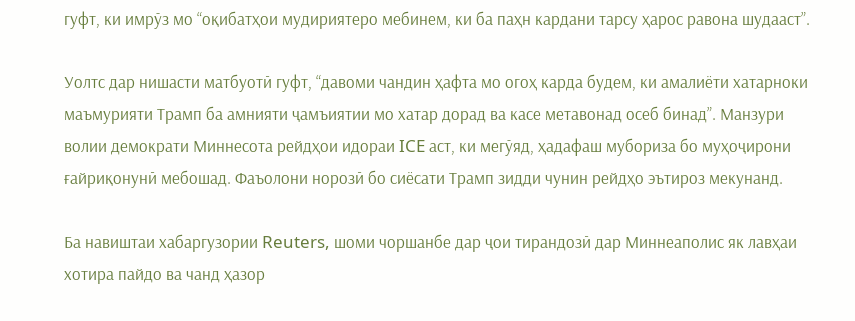гуфт, ки имрӯз мо “оқибатҳои мудириятеро мебинем, ки ба паҳн кардани тарсу ҳарос равона шудааст”.

Уолтс дар нишасти матбуотӣ гуфт, “давоми чандин ҳафта мо огоҳ карда будем, ки амалиёти хатарноки маъмурияти Трамп ба амнияти ҷамъиятии мо хатар дорад ва касе метавонад осеб бинад”. Манзури волии демократи Миннесота рейдҳои идораи ICE аст, ки мегӯяд, ҳадафаш мубориза бо муҳоҷирони ғайриқонунӣ мебошад. Фаъолони норозӣ бо сиёсати Трамп зидди чунин рейдҳо эътироз мекунанд.

Ба навиштаи хабаргузории Reuters, шоми чоршанбе дар ҷои тирандозӣ дар Миннеаполис як лавҳаи хотира пайдо ва чанд ҳазор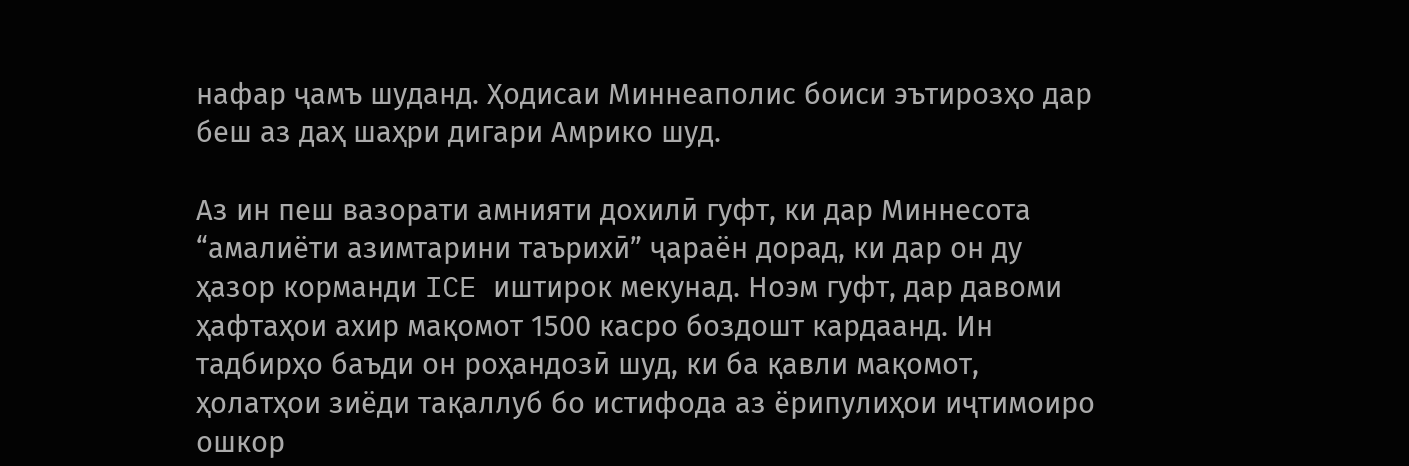нафар ҷамъ шуданд. Ҳодисаи Миннеаполис боиси эътирозҳо дар беш аз даҳ шаҳри дигари Амрико шуд.

Аз ин пеш вазорати амнияти дохилӣ гуфт, ки дар Миннесота “амалиёти азимтарини таърихӣ” ҷараён дорад, ки дар он ду ҳазор корманди ICE иштирок мекунад. Ноэм гуфт, дар давоми ҳафтаҳои ахир мақомот 1500 касро боздошт кардаанд. Ин тадбирҳо баъди он роҳандозӣ шуд, ки ба қавли мақомот, ҳолатҳои зиёди тақаллуб бо истифода аз ёрипулиҳои иҷтимоиро ошкор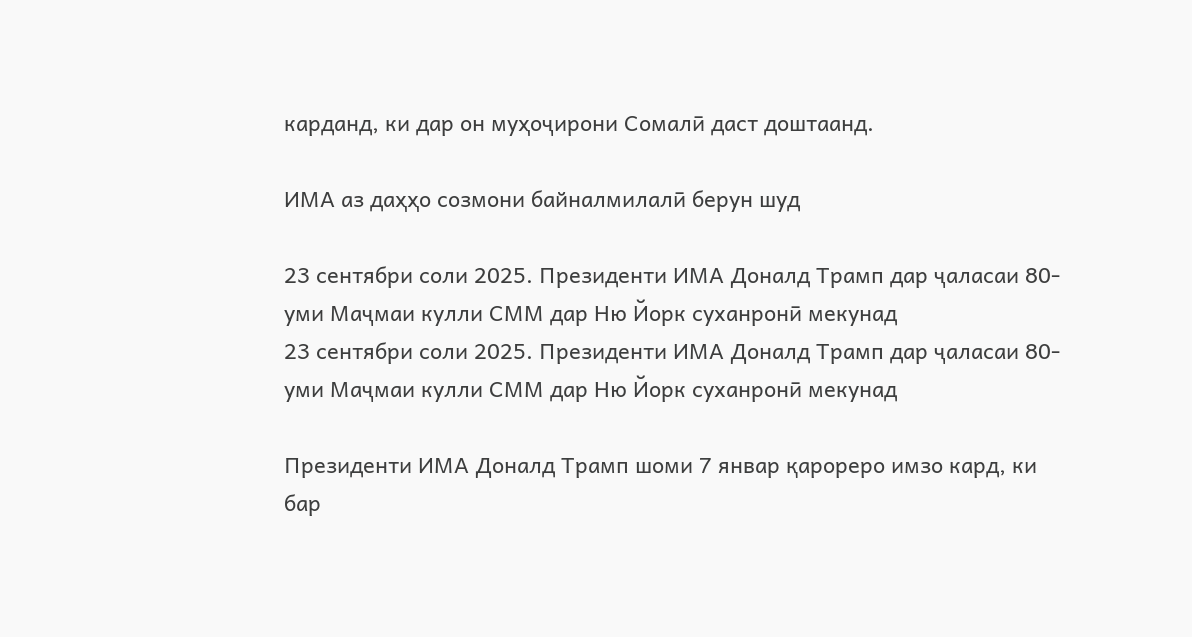карданд, ки дар он муҳоҷирони Сомалӣ даст доштаанд.

ИМА аз даҳҳо созмони байналмилалӣ берун шуд

23 сентябри соли 2025. Президенти ИМА Доналд Трамп дар ҷаласаи 80-уми Маҷмаи кулли СММ дар Ню Йорк суханронӣ мекунад
23 сентябри соли 2025. Президенти ИМА Доналд Трамп дар ҷаласаи 80-уми Маҷмаи кулли СММ дар Ню Йорк суханронӣ мекунад

Президенти ИМА Доналд Трамп шоми 7 январ қарореро имзо кард, ки бар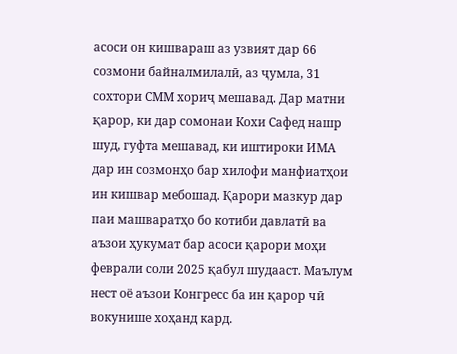асоси он кишвараш аз узвият дар 66 созмони байналмилалӣ, аз ҷумла, 31 сохтори СММ хориҷ мешавад. Дар матни қарор, ки дар сомонаи Кохи Сафед нашр шуд, гуфта мешавад, ки иштироки ИМА дар ин созмонҳо бар хилофи манфиатҳои ин кишвар мебошад. Қарори мазкур дар паи машваратҳо бо котиби давлатӣ ва аъзои ҳукумат бар асоси қарори моҳи феврали соли 2025 қабул шудааст. Маълум нест оё аъзои Конгресс ба ин қарор чӣ вокунише хоҳанд кард.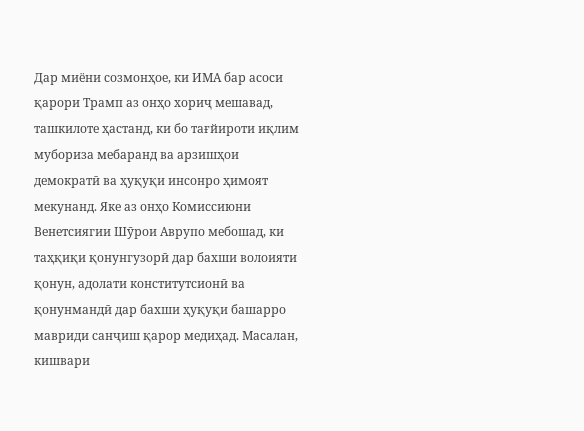Дар миёни созмонҳое, ки ИМА бар асоси қарори Трамп аз онҳо хориҷ мешавад, ташкилоте ҳастанд, ки бо тағйироти иқлим мубориза мебаранд ва арзишҳои демократӣ ва ҳуқуқи инсонро ҳимоят мекунанд. Яке аз онҳо Комиссиюни Венетсиягии Шӯрои Аврупо мебошад, ки таҳқиқи қонунгузорӣ дар бахши волоияти қонун, адолати конститутсионӣ ва қонунмандӣ дар бахши ҳуқуқи башарро мавриди санҷиш қарор медиҳад. Масалан, кишвари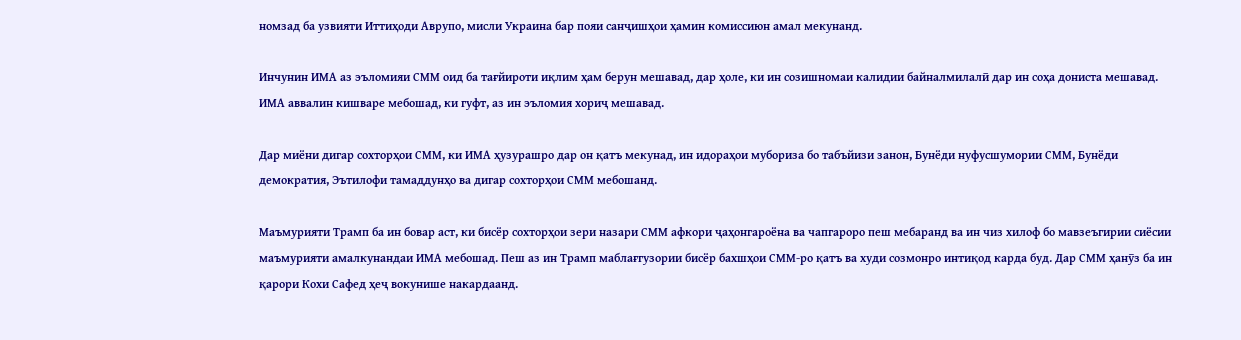номзад ба узвияти Иттиҳоди Аврупо, мисли Украина бар пояи санҷишҳои ҳамин комиссиюн амал мекунанд.

Инчунин ИМА аз эъломияи СММ оид ба тағйироти иқлим ҳам берун мешавад, дар ҳоле, ки ин созишномаи калидии байналмилалӣ дар ин соҳа дониста мешавад. ИМА аввалин кишваре мебошад, ки гуфт, аз ин эъломия хориҷ мешавад.

Дар миёни дигар сохторҳои СММ, ки ИМА ҳузурашро дар он қатъ мекунад, ин идораҳои мубориза бо табъйизи занон, Бунёди нуфусшумории СММ, Бунёди демократия, Эътилофи тамаддунҳо ва дигар сохторҳои СММ мебошанд.

Маъмурияти Трамп ба ин бовар аст, ки бисёр сохторҳои зери назари СММ афкори ҷаҳонгароёна ва чапгароро пеш мебаранд ва ин чиз хилоф бо мавзеъгирии сиёсии маъмурияти амалкунандаи ИМА мебошад. Пеш аз ин Трамп маблағгузории бисёр бахшҳои СММ-ро қатъ ва худи созмонро интиқод карда буд. Дар СММ ҳанӯз ба ин қарори Кохи Сафед ҳеҷ вокунише накардаанд.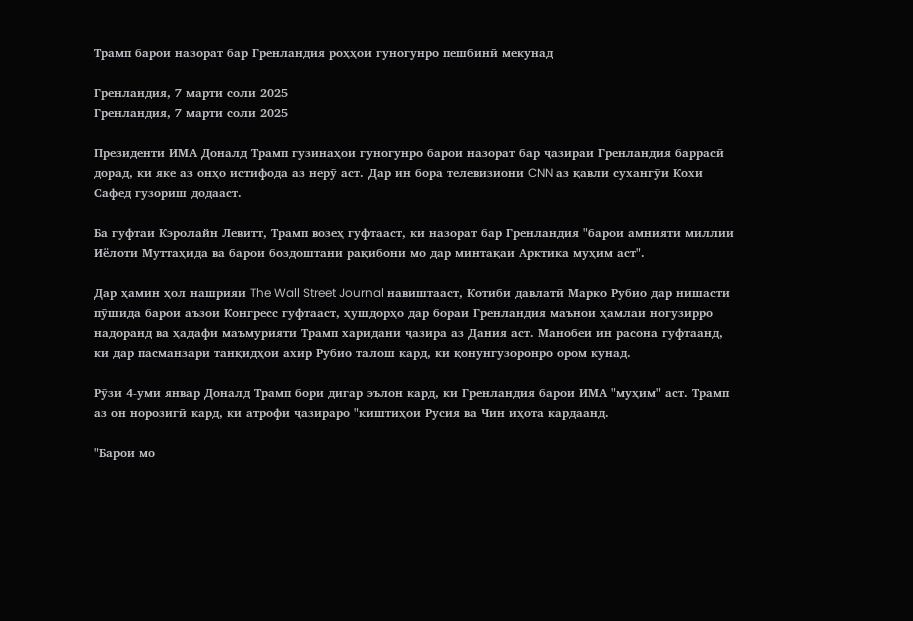Трамп барои назорат бар Гренландия роҳҳои гуногунро пешбинӣ мекунад

Гренландия, 7 марти соли 2025
Гренландия, 7 марти соли 2025

Президенти ИМА Доналд Трамп гузинаҳои гуногунро барои назорат бар ҷазираи Гренландия баррасӣ дорад, ки яке аз онҳо истифода аз нерӯ аст. Дар ин бора телевизиони CNN аз қавли сухангӯи Кохи Сафед гузориш додааст.

Ба гуфтаи Кэролайн Левитт, Трамп возеҳ гуфтааст, ки назорат бар Гренландия "барои амнияти миллии Иёлоти Муттаҳида ва барои боздоштани рақибони мо дар минтақаи Арктика муҳим аст".

Дар ҳамин ҳол нашрияи The Wall Street Journal навиштааст, Котиби давлатӣ Марко Рубио дар нишасти пӯшида барои аъзои Конгресс гуфтааст, ҳушдорҳо дар бораи Гренландия маънои ҳамлаи ногузирро надоранд ва ҳадафи маъмурияти Трамп харидани ҷазира аз Дания аст. Манобеи ин расона гуфтаанд, ки дар пасманзари танқидҳои ахир Рубио талош кард, ки қонунгузоронро ором кунад.

Рӯзи 4-уми январ Доналд Трамп бори дигар эълон кард, ки Гренландия барои ИМА "муҳим" аст. Трамп аз он норозигӣ кард, ки атрофи ҷазираро "киштиҳои Русия ва Чин иҳота кардаанд.

"Барои мо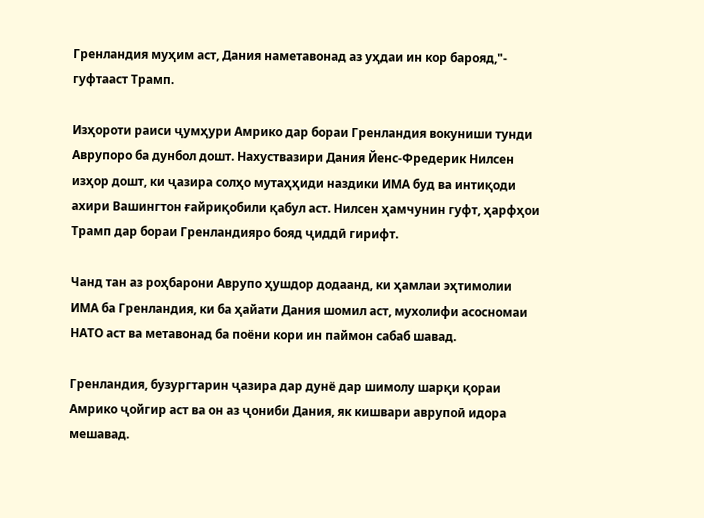Гренландия муҳим аст, Дания наметавонад аз уҳдаи ин кор барояд,"- гуфтааст Трамп.

Изҳороти раиси ҷумҳури Амрико дар бораи Гренландия вокуниши тунди Аврупоро ба дунбол дошт. Нахуствазири Дания Йенс-Фредерик Нилсен изҳор дошт, ки ҷазира солҳо мутаҳҳиди наздики ИМА буд ва интиқоди ахири Вашингтон ғайриқобили қабул аст. Нилсен ҳамчунин гуфт, ҳарфҳои Трамп дар бораи Гренландияро бояд ҷиддӣ гирифт.

Чанд тан аз роҳбарони Аврупо ҳушдор додаанд, ки ҳамлаи эҳтимолии ИМА ба Гренландия, ки ба ҳайати Дания шомил аст, мухолифи асосномаи НАТО аст ва метавонад ба поёни кори ин паймон сабаб шавад.

Гренландия, бузургтарин ҷазира дар дунё дар шимолу шарқи қораи Амрико ҷойгир аст ва он аз ҷониби Дания, як кишвари аврупоӣ идора мешавад.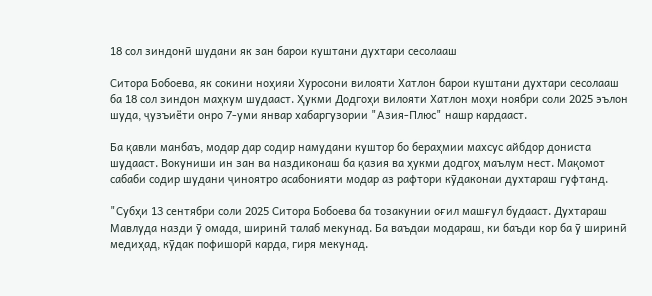18 сол зиндонӣ шудани як зан барои куштани духтари сесолааш

Ситора Бобоева, як сокини ноҳияи Хуросони вилояти Хатлон барои куштани духтари сесолааш ба 18 сол зиндон маҳкум шудааст. Ҳукми Додгоҳи вилояти Хатлон моҳи ноябри соли 2025 эълон шуда, ҷузъиёти онро 7-уми январ хабаргузории "Азия-Плюс" нашр кардааст.

Ба қавли манбаъ, модар дар содир намудани куштор бо бераҳмии махсус айбдор дониста шудааст. Вокуниши ин зан ва наздиконаш ба қазия ва ҳукми додгоҳ маълум нест. Мақомот сабаби содир шудани ҷиноятро асабонияти модар аз рафтори кӯдаконаи духтараш гуфтанд.

"Субҳи 13 сентябри соли 2025 Ситора Бобоева ба тозакунии оғил машғул будааст. Духтараш Мавлуда назди ӯ омада, ширинӣ талаб мекунад. Ба ваъдаи модараш, ки баъди кор ба ӯ ширинӣ медиҳад, кӯдак пофишорӣ карда, гиря мекунад.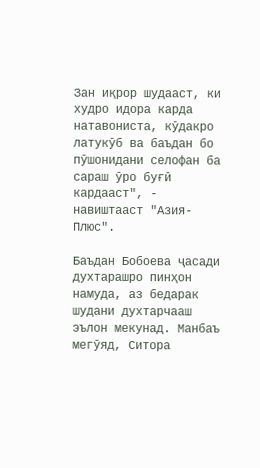Зан иқрор шудааст, ки худро идора карда натавониста, кӯдакро латукӯб ва баъдан бо пӯшонидани селофан ба сараш ӯро буғӣ кардааст", - навиштааст "Азия-Плюс".

Баъдан Бобоева ҷасади духтарашро пинҳон намуда, аз бедарак шудани духтарчааш эълон мекунад. Манбаъ мегӯяд, Ситора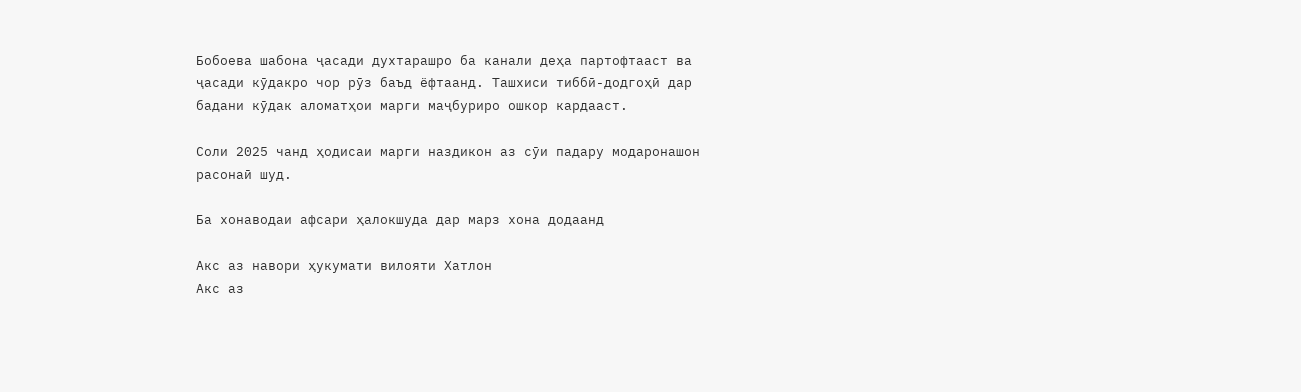Бобоева шабона ҷасади духтарашро ба канали деҳа партофтааст ва ҷасади кӯдакро чор рӯз баъд ёфтаанд. Ташхиси тиббӣ-додгоҳӣ дар бадани кӯдак аломатҳои марги маҷбуриро ошкор кардааст.

Соли 2025 чанд ҳодисаи марги наздикон аз сӯи падару модаронашон расонаӣ шуд.

Ба хонаводаи афсари ҳалокшуда дар марз хона додаанд

Акс аз навори ҳукумати вилояти Хатлон
Акс аз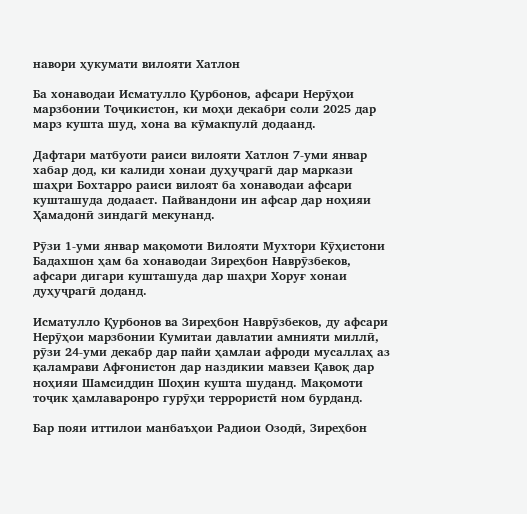навори ҳукумати вилояти Хатлон

Ба хонаводаи Исматулло Қурбонов, афсари Нерӯҳои марзбонии Тоҷикистон, ки моҳи декабри соли 2025 дар марз кушта шуд, хона ва кӯмакпулӣ додаанд.

Дафтари матбуоти раиси вилояти Хатлон 7-уми январ хабар дод, ки калиди хонаи дуҳуҷрагӣ дар маркази шаҳри Бохтарро раиси вилоят ба хонаводаи афсари кушташуда додааст. Пайвандони ин афсар дар ноҳияи Ҳамадонӣ зиндагӣ мекунанд.

Рӯзи 1-уми январ мақомоти Вилояти Мухтори Кӯҳистони Бадахшон ҳам ба хонаводаи Зиреҳбон Наврӯзбеков, афсари дигари кушташуда дар шаҳри Хоруғ хонаи дуҳуҷрагӣ доданд.

Исматулло Қурбонов ва Зиреҳбон Наврӯзбеков, ду афсари Нерӯҳои марзбонии Кумитаи давлатии амнияти миллӣ, рӯзи 24-уми декабр дар пайи ҳамлаи афроди мусаллаҳ аз қаламрави Афғонистон дар наздикии мавзеи Қавоқ дар ноҳияи Шамсиддин Шоҳин кушта шуданд. Мақомоти тоҷик ҳамлаваронро гурӯҳи террористӣ ном бурданд.

Бар пояи иттилои манбаъҳои Радиои Озодӣ, Зиреҳбон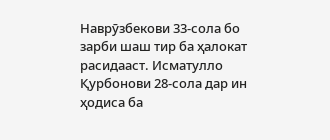Наврӯзбекови 33-сола бо зарби шаш тир ба ҳалокат расидааст. Исматулло Қурбонови 28-сола дар ин ҳодиса ба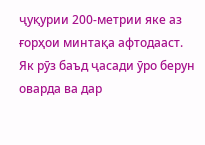ҷуқурии 200-метрии яке аз ғорҳои минтақа афтодааст. Як рӯз баъд ҷасади ӯро берун оварда ва дар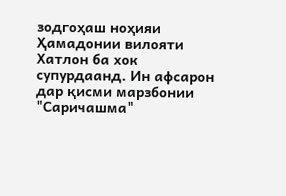зодгоҳаш ноҳияи Ҳамадонии вилояти Хатлон ба хок супурдаанд. Ин афсарон дар қисми марзбонии "Саричашма"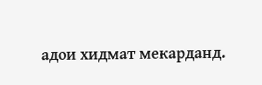адои хидмат мекарданд.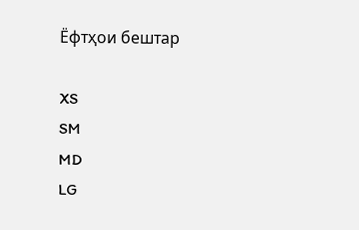Ёфтҳои бештар

XS
SM
MD
LG